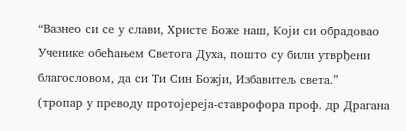“Вазнео си се у слави, Христе Боже наш, Који си обрадовао Ученике обећањем Светога Духа, пошто су били утврђени благословом, да си Ти Син Божји, Избавитељ света.”
(тропар у преводу протојереја-ставрофора проф. др Драгана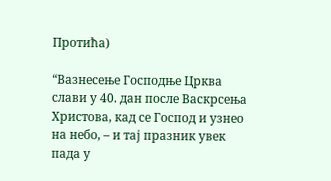Протића)

“Вазнесење Господње Црква слави у 40. дан после Васкрсења Христова, кад се Господ и узнео на небо, – и тај празник увек пада у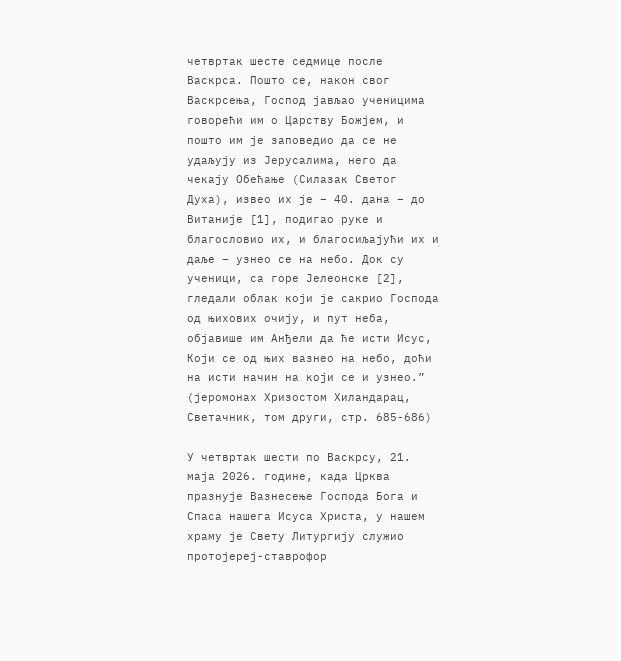четвртак шесте седмице после Васкрса. Пошто се, након свог Васкрсења, Господ јављао ученицима говорећи им о Царству Божјем, и пошто им је заповедио да се не удаљују из Јерусалима, него да чекају Обећање (Силазак Светог Духа), извео их је – 40. дана – до Витаније [1], подигао руке и благословио их, и благосиљајући их и даље – узнео се на небо. Док су ученици, са горе Јелеонске [2], гледали облак који је сакрио Господа од њихових очију, и пут неба, објавише им Анђели да ће исти Исус, Који се од њих вазнео на небо, доћи на исти начин на који се и узнео.” (јеромонах Хризостом Хиландарац, Светачник, том други, стр. 685-686)

У четвртак шести по Васкрсу, 21. маја 2026. године, када Црква празнује Вазнесење Господа Бога и Спаса нашега Исуса Христа, у нашем храму је Свету Литургију служио протојереј-ставрофор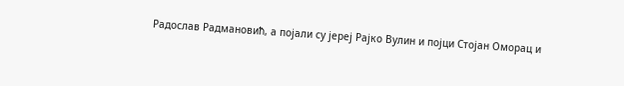Радослав Радмановић, а појали су јереј Рајко Вулин и појци Стојан Оморац и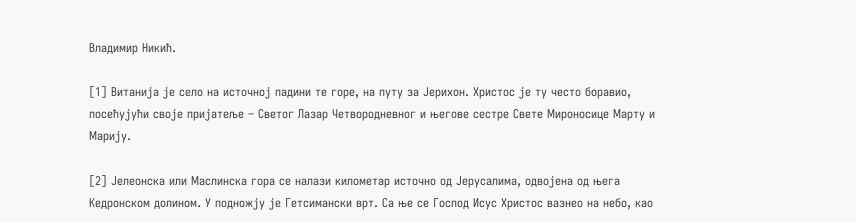Владимир Никић.

[1] Витанија је село на источној падини те горе, на путу за Јерихон. Христос је ту често боравио, посећујући своје пријатеље – Светог Лазар Четвородневног и његове сестре Свете Мироносице Марту и Марију.

[2] Јелеонска или Маслинска гора се налази километар источно од Јерусалима, одвојена од њега Кедронском долином. У подножју је Гетсимански врт. Са ње се Господ Исус Христос вазнео на небо, као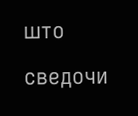што сведочи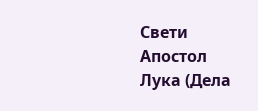Свети Апостол Лука (Дела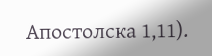Апостолска 1,11).